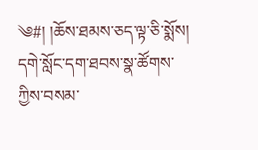༄#། །ཆོས་ཐམས་ཅད་ལྟ་ཅི་སྨོས། དགེ་སློང་དག་ཐབས་སྣ་ཚོགས་ཀྱིས་བསམ་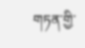གཏན་གྱི་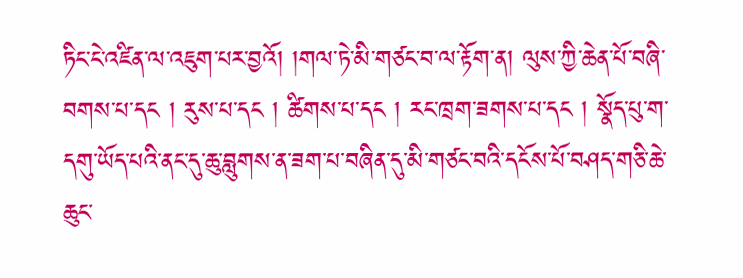ཏིང་ངེ་འཛིན་ལ་འཇུག་པར་བྱའོ། །གལ་ཏེ་མི་གཙང་བ་ལ་རྟོག་ན། ལུས་ཀྱི་ཆེན་པོ་བཞི་བགས་པ་དང ། རུས་པ་དང ། ཚིགས་པ་དང ། རང་ཁྲག་ཟགས་པ་དང ། སྣོད་པུ་ག་དགུ་ཡོད་པའི་ནང་དུ་ཆུ་བླུགས་ན་ཟག་པ་བཞིན་དུ་མི་གཙང་བའི་དངོས་པོ་བཤད་གཅི་ཆེ་ཆུང་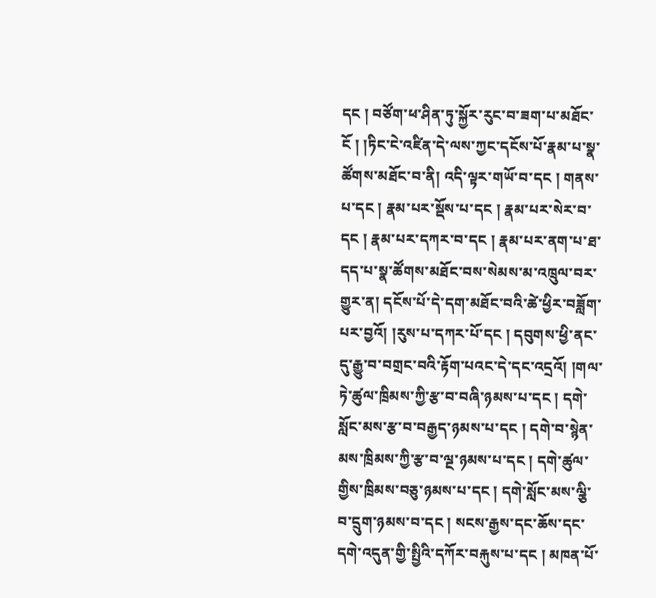དང ། བཙོག་ཕ་ཤིན་ཏུ་སྐྱོར་རུང་བ་ཟག་པ་མཐོང་ངོ ། །ཏིང་ངེ་འཛིན་དེ་ལས་ཀྱང་དངོས་པོ་རྣམ་པ་སྣ་ཚོགས་མཐོང་བ་ནི། འདི་ལྟར་གཡོ་བ་དང ། གནས་པ་དང ། རྣམ་པར་སྡོས་པ་དང ། རྣམ་པར་སེར་བ་དང ། རྣམ་པར་དཀར་བ་དང ། རྣམ་པར་ནག་པ་ཐ་དད་པ་སྣ་ཚོགས་མཐོང་བས་སེམས་མ་འཁྲུལ་བར་གྱུར་ན། དངོས་པོ་དེ་དག་མཐོང་བའི་ཚེ་ཕྱིར་བཟློག་པར་བྱའོ། །རུས་པ་དཀར་པོ་དང ། དབུགས་ཕྱི་ནང་དུ་རྒྱུ་བ་བགྲང་བའི་རྟོག་པའང་དེ་དང་འདྲའོ། །གལ་ཏེ་ཚུལ་ཁྲིམས་ཀྱི་རྩ་བ་བཞི་ཉམས་པ་དང ། དགེ་སློང་མས་རྩ་བ་བརྒྱད་ཉམས་པ་དང ། དགེ་བ་སྙེན་མས་ཁྲིམས་ཀྱི་རྩ་བ་ལྔ་ཉམས་པ་དང ། དགེ་ཚུལ་གྱིས་ཁྲིམས་བཅུ་ཉམས་པ་དང ། དགེ་སློང་མས་ལྕི་བ་དྲུག་ཉམས་བ་དང ། སངས་རྒྱས་དང་ཆོས་དང་དགེ་འདུན་གྱི་སྤྱིའི་དཀོར་བརྐུས་པ་དང ། མཁན་པོ་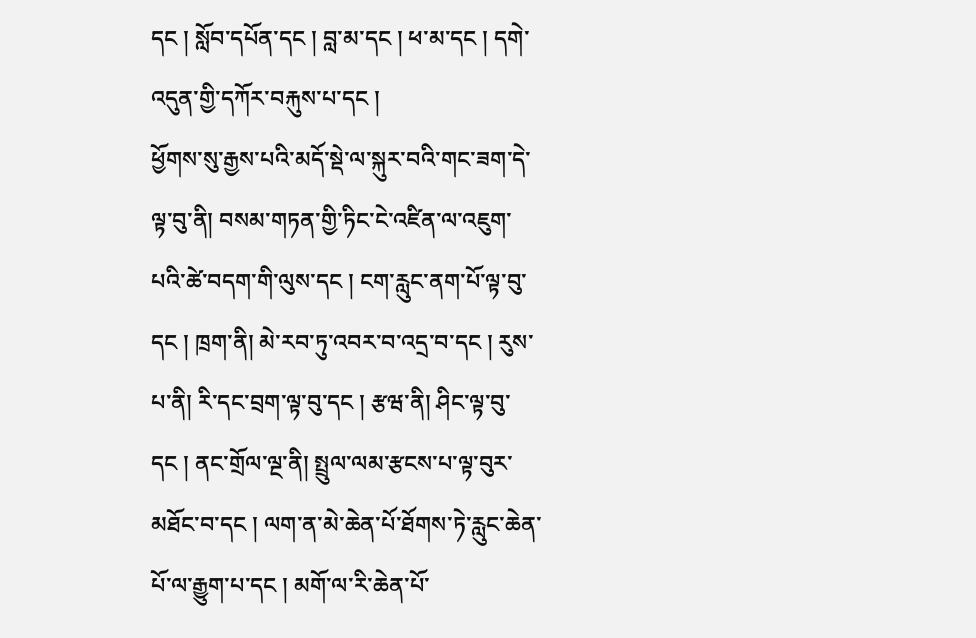དང ། སློབ་དཔོན་དང ། བླ་མ་དང ། ཕ་མ་དང ། དགེ་འདུན་གྱི་དཀོར་བརྐུས་པ་དང །
ཕྱོགས་སུ་རྒྱས་པའི་མདོ་སྡེ་ལ་སྐུར་བའི་གང་ཟག་དེ་ལྟ་བུ་ནི། བསམ་གཏན་གྱི་ཏིང་ངེ་འཛིན་ལ་འཇུག་པའི་ཚེ་བདག་གི་ལུས་དང ། ངག་རླུང་ནག་པོ་ལྟ་བུ་དང ། ཁྲག་ནི། མེ་རབ་ཏུ་འབར་བ་འདྲ་བ་དང ། རུས་པ་ནི། རི་དང་བྲག་ལྟ་བུ་དང ། རྩཝ་ནི། ཤིང་ལྟ་བུ་དང ། ནང་གྲོལ་ལྔ་ནི། སྤྲུལ་ལམ་རྩངས་པ་ལྟ་བུར་མཐོང་བ་དང ། ལག་ན་མེ་ཆེན་པོ་ཐོགས་ཏེ་རླུང་ཆེན་པོ་ལ་རྒྱུག་པ་དང ། མགོ་ལ་རི་ཆེན་པོ་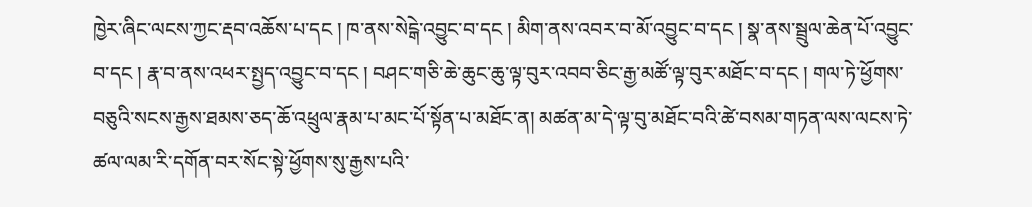ཁྱེར་ཞིང་ལངས་ཀྱང་རྡབ་འཆོས་པ་དང ། ཁ་ནས་སེངྒེ་འབྱུང་བ་དང ། མིག་ནས་འབར་བ་མོ་འབྱུང་བ་དང ། སྣ་ནས་སྦྲུལ་ཆེན་པོ་འབྱུང་བ་དང ། རྣ་བ་ནས་འཕར་སྤྱད་འབྱུང་བ་དང ། བཤང་གཅི་ཆེ་ཆུང་ཆུ་ལྟ་བུར་འབབ་ཅིང་རྒྱ་མཚོ་ལྟ་བུར་མཐོང་བ་དང ། གལ་ཏེ་ཕྱོགས་བཅུའི་སངས་རྒྱས་ཐམས་ཅད་ཆོ་འཕྲུལ་རྣམ་པ་མང་པོ་སྟོན་པ་མཐོང་ན། མཚན་མ་དེ་ལྟ་བུ་མཐོང་བའི་ཚེ་བསམ་གཏན་ལས་ལངས་ཏེ་ཚལ་ལམ་རི་དགོན་བར་སོང་སྟེ་ཕྱོགས་སུ་རྒྱས་པའི་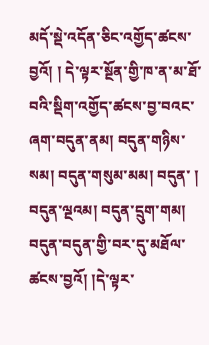མདོ་སྡེ་འདོན་ཅིང་འགྱོད་ཚངས་བྱའོ། ། དེ་ལྟར་སྔོན་གྱི་ཁ་ན་མ་ཐོ་བའི་སྡིག་འགྱོད་ཚངས་བྱ་བའང་ཞག་བདུན་ནམ། བདུན་གཉིས་སམ། བདུན་གསུམ་མམ། བདུན་ ། བདུན་ལྔའམ། བདུན་དྲུག་གམ། བདུན་བདུན་གྱི་བར་དུ་མཐོལ་ཚངས་བྱའོ། །དེ་ལྟར་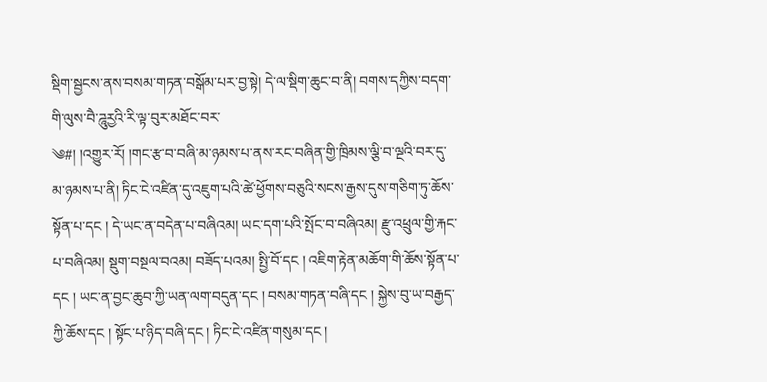སྡིག་སྦྱངས་ནས་བསམ་གཏན་བསྒོམ་པར་བྱ་སྟེ། དེ་ལ་སྡིག་ཆུང་བ་ནི། བགས་དཀྱིས་བདག་གི་ལུས་བཻ་ཌཱུརྱའི་རི་ལྟ་བུར་མཐོང་བར་
༄#། །འགྱུར་རོ། །གང་རྩ་བ་བཞི་མ་ཉམས་པ་ནས་རང་བཞིན་གྱི་ཁྲིམས་ལྕི་བ་ལྔའི་བར་དུ་མ་ཉམས་པ་ནི། ཏིང་ངེ་འཛིན་དུ་འཇུག་པའི་ཚེ་ཕྱོགས་བཅུའི་སངས་རྒྱས་དུས་གཅིག་ཏུ་ཆོས་སྟོན་པ་དང ། དེ་ཡང་ན་བདེན་པ་བཞིའམ། ཡང་དག་པའི་སྤོང་བ་བཞིའམ། རྫུ་འཕྲུལ་གྱི་རྐང་པ་བཞིའམ། སྡུག་བསྔལ་བའམ། བཟོད་པའམ། སྤྱི་བོ་དང ། འཇིག་རྟེན་མཆོག་གི་ཆོས་སྟོན་པ་དང ། ཡང་ན་བྱང་ཆུབ་ཀྱི་ཡན་ལག་བདུན་དང ། བསམ་གཏན་བཞི་དང ། སྐྱེས་བུ་ཡ་བརྒྱད་ཀྱི་ཆོས་དང ། སྟོང་པ་ཉིད་བཞི་དང ། ཏིང་ངེ་འཛིན་གསུམ་དང །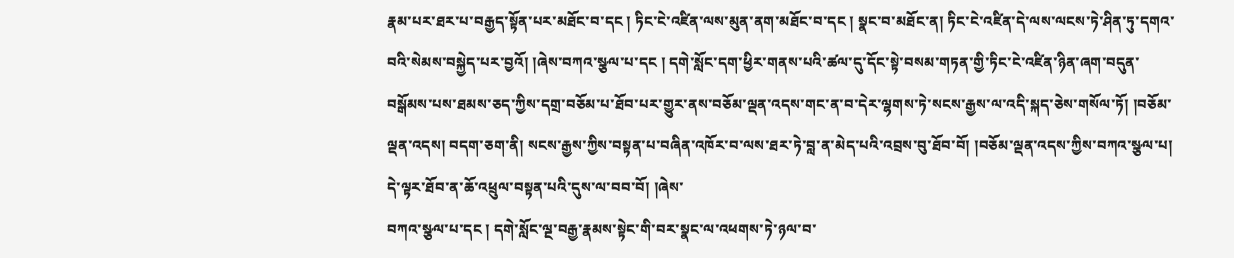རྣམ་པར་ཐར་པ་བརྒྱད་སྟོན་པར་མཐོང་བ་དང ། ཏིང་ངེ་འཛིན་ལས་མུན་ནག་མཐོང་བ་དང ། སྣང་བ་མཐོང་ན། ཏིང་ངེ་འཛིན་དེ་ལས་ལངས་ཏེ་ཤིན་ཏུ་དགའ་བའི་སེམས་བསྐྱེད་པར་བྱའོ། །ཞེས་བཀའ་སྩལ་པ་དང ། དགེ་སློང་དག་ཕྱིར་གནས་པའི་ཚལ་དུ་དོང་སྟེ་བསམ་གཏན་གྱི་ཏིང་ངེ་འཛིན་ཉིན་ཞག་བདུན་བསྒོམས་པས་ཐམས་ཅད་ཀྱིས་དགྲ་བཅོམ་པ་ཐོབ་པར་གྱུར་ནས་བཅོམ་ལྡན་འདས་གང་ན་བ་དེར་ལྷགས་ཏེ་སངས་རྒྱས་ལ་འདི་སྐད་ཅེས་གསོལ་ཏོ། །བཅོམ་ལྡན་འདས། བདག་ཅག་ནི། སངས་རྒྱས་ཀྱིས་བསྟན་པ་བཞིན་འཁོར་བ་ལས་ཐར་ཏེ་བླ་ན་མེད་པའི་འབྲས་བུ་ཐོབ་བོ། །བཅོམ་ལྡན་འདས་ཀྱིས་བཀའ་སྩལ་པ། དེ་ལྟར་ཐོབ་ན་ཆོ་འཕྲུལ་བསྟན་པའི་དུས་ལ་བབ་བོ། །ཞེས་
བཀའ་སྩལ་པ་དང ། དགེ་སློང་ལྔ་བརྒྱ་རྣམས་སྟེང་གི་བར་སྣང་ལ་འཕགས་ཏེ་ཉལ་བ་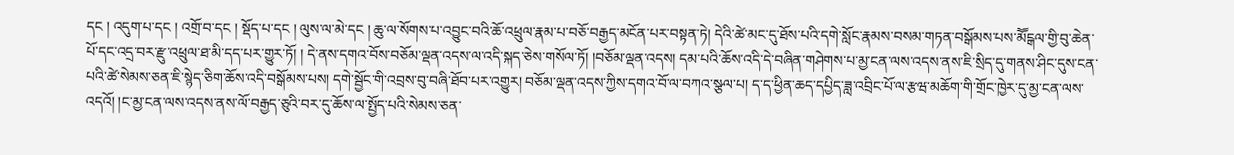དང ། འདུག་པ་དང ། འགྲོ་བ་དང ། སྡོད་པ་དང ། ལུས་ལ་མེ་དང ། ཆུ་ལ་སོགས་པ་འབྱུང་བའི་ཆོ་འཕྲུལ་རྣམ་པ་བཅོ་བརྒྱད་མངོན་པར་བསྟན་ཏེ། དེའི་ཚེ་མང་དུ་ཐོས་པའི་དགེ་སློང་རྣམས་བསམ་གཏན་བསྒོམས་པས་མཽངྒལ་གྱི་བུ་ཆེན་པོ་དང་འདྲ་བར་རྫུ་འཕྲུལ་ཐ་མི་དད་པར་གྱུར་ཏོ། ། དེ་ནས་དགའ་བོས་བཅོམ་ལྡན་འདས་ལ་འདི་སྐད་ཅེས་གསོལ་ཏོ། །བཅོམ་ལྡན་འདས། དམ་པའི་ཆོས་འདི་དེ་བཞིན་གཤེགས་པ་མྱ་ངན་ལས་འདས་ནས་ཇི་སྲིད་དུ་གནས་ཤིང་དུས་ངན་པའི་ཚེ་སེམས་ཅན་ཇི་སྙེད་ཅིག་ཆོས་འདི་བསྒོམས་པས། དགེ་སྦྱོང་གི་འབྲས་བུ་བཞི་ཐོབ་པར་འགྱུར། བཅོམ་ལྡན་འདས་ཀྱིས་དགའ་བོ་ལ་བཀའ་སྩལ་པ། ད་ད་ཕྱིན་ཆད་དཔྱིད་ཟླ་འབྲིང་པོ་ལ་རྩཝ་མཆོག་གི་གྲོང་ཁྱེར་དུ་མྱ་ངན་ལས་འདའོ། །ང་མྱ་ངན་ལས་འདས་ནས་ལོ་བརྒྱད་ཅུའི་བར་དུ་ཆོས་ལ་སྤྱོད་པའི་སེམས་ཅན་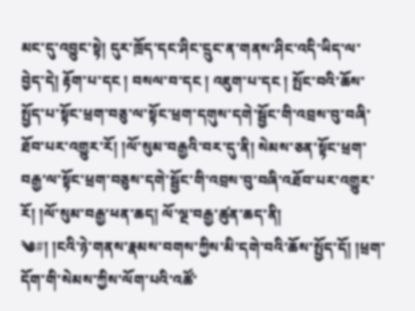མང་དུ་འབྱུང་སྟེ། དུར་ཁྲོད་དང་ཤིང་དྲུང་ན་གནས་ཤིང་འདི་ཡིད་ལ་བྱེད་དེ། རྟོག་པ་དང ། བསལ་བ་དང ། འཇུག་པ་དང ། སྤོང་བའི་ཆོས་སྤྱོད་པ་སྟོང་ཕྲག་བཅུ་ལ་སྟོང་ཕྲག་དགུས་དགེ་སྦྱོང་གི་འབྲས་བུ་བཞི་ཐོབ་པར་འགྱུར་རོ། །ལོ་སུམ་བརྒྱའི་བར་དུ་ནི། སེམས་ཅན་སྟོང་ཕྲག་བརྒྱ་ལ་སྟོང་ཕྲག་བཅུས་དགེ་སྦྱོང་གི་འབྲས་བུ་བཞི་འཐོབ་པར་འགྱུར་རོ། །ལོ་སུམ་བརྒྱ་ཕན་ཆད། ལོ་ལྔ་བརྒྱ་ཚུན་ཆད་ནི།
༄#། །ངའི་ཉེ་གནས་རྣམས་བགས་ཀྱིས་མི་དགེ་བའི་ཆོས་སྤྱོད་དོ། །ཕྲག་དོག་གི་སེམས་ཀྱིས་ལོག་པའི་འཚོ་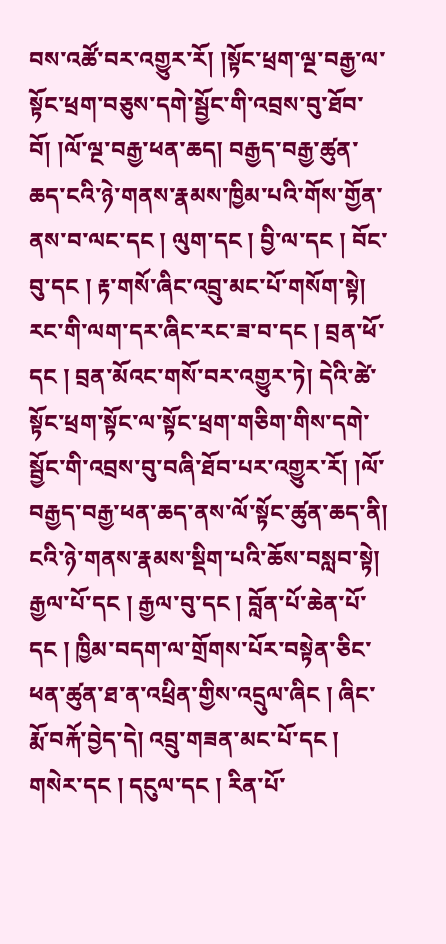བས་འཚོ་བར་འགྱུར་རོ། །སྟོང་ཕྲག་ལྔ་བརྒྱ་ལ་སྟོང་ཕྲག་བཅུས་དགེ་སྦྱོང་གི་འབྲས་བུ་ཐོབ་བོ། །ལོ་ལྔ་བརྒྱ་ཕན་ཆད། བརྒྱད་བརྒྱ་ཚུན་ཆད་ངའི་ཉེ་གནས་རྣམས་ཁྱིམ་པའི་གོས་གྱོན་ནས་བ་ལང་དང ། ལུག་དང ། བྱི་ལ་དང ། བོང་བུ་དང ། རྟ་གསོ་ཞིང་འབྲུ་མང་པོ་གསོག་སྟེ། རང་གི་ལག་དར་ཞིང་རང་ཟ་བ་དང ། བྲན་ཕོ་དང ། བྲན་མོའང་གསོ་བར་འགྱུར་ཏེ། དེའི་ཚེ་སྟོང་ཕྲག་སྟོང་ལ་སྟོང་ཕྲག་གཅིག་གིས་དགེ་སྦྱོང་གི་འབྲས་བུ་བཞི་ཐོབ་པར་འགྱུར་རོ། །ལོ་བརྒྱད་བརྒྱ་ཕན་ཆད་ནས་ལོ་སྟོང་ཚུན་ཆད་ནི། ངའི་ཉེ་གནས་རྣམས་སྡིག་པའི་ཆོས་བསླབ་སྟེ། རྒྱལ་པོ་དང ། རྒྱལ་བུ་དང ། བློན་པོ་ཆེན་པོ་དང ། ཁྱིམ་བདག་ལ་གྲོགས་པོར་བསྟེན་ཅིང་ཕན་ཚུན་ཐ་ན་འཕྲིན་གྱིས་འདྲུལ་ཞིང ། ཞིང་རྨོ་བརྐོ་བྱེད་དེ། འབྲུ་གཟན་མང་པོ་དང ། གསེར་དང ། དངུལ་དང ། རིན་པོ་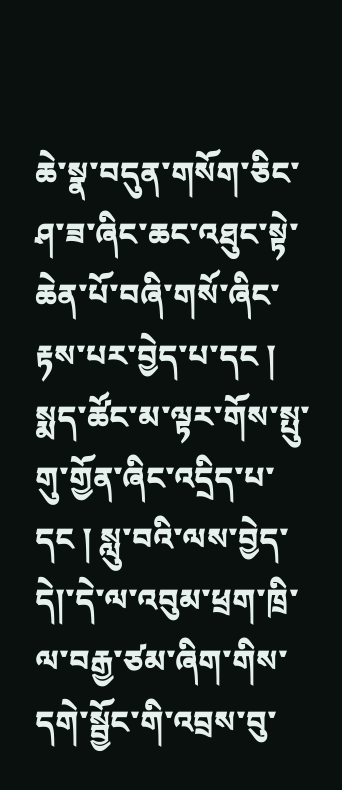ཆེ་སྣ་བདུན་གསོག་ཅིང་ཤ་ཟ་ཞིང་ཆང་འཐུང་སྟེ་ཆེན་པོ་བཞི་གསོ་ཞིང་རྟས་པར་བྱེད་པ་དང ། སྨད་ཚོང་མ་ལྟར་གོས་སྤུ་གུ་གྱོན་ཞིང་འདྲིད་པ་དང ། སླུ་བའི་ལས་བྱེད་དེ།་དེ་ལ་འབུམ་ཕྲག་ཁྲི་ལ་བརྒྱ་ཙམ་ཞིག་གིས་དགེ་སྦྱོང་གི་འབྲས་བུ་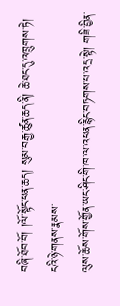བཞི་ཐོབ་བོ། །ལོ་སྟོང་ཕན་ཆད། སུམ་བརྒྱ་ཚུན་ཆད་ནི། ཆེ་ཐང་དུ་འཁྲུགས་ཏེ། ངའི་ཉེ་གནས་རྣམས་
ལུས་ཆོས་གོས་གྱོན་ཡང་ཤིང་གི་ཁ་ལ་འཕན་རྙིང་བཏགས་པ་འདྲ་སྟེ། གཟི་བྱིན་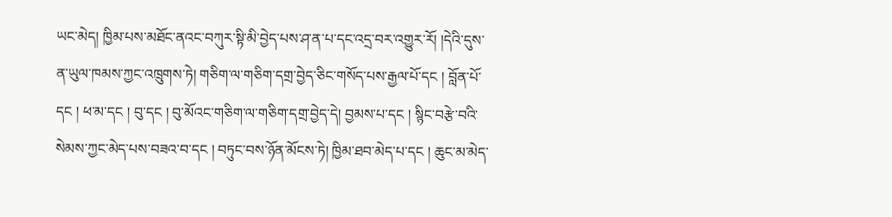ཡང་མེད། ཁྱིམ་པས་མཐོང་ནའང་བཀུར་སྟི་མི་བྱེད་པས་ཤ་ན་པ་དང་འདྲ་བར་འགྱུར་རོ། །དེའི་དུས་ན་ཡུལ་ཁམས་ཀྱང་འཁྲུགས་ཏེ། གཅིག་ལ་གཅིག་དགྲ་བྱེད་ཅིང་གསོད་པས་རྒྱལ་པོ་དང ། བློན་པོ་དང ། ཕ་མ་དང ། བུ་དང ། བུ་མོའང་གཅིག་ལ་གཅིག་དགྲ་བྱེད་དེ། བྱམས་པ་དང ། སྙིང་བརྩེ་བའི་སེམས་ཀྱང་མེད་པས་བཟའ་བ་དང ། བཏུང་བས་ཉོན་མོངས་ཏེ། ཁྱིམ་ཐབ་མེད་པ་དང ། ཆུང་མ་མེད་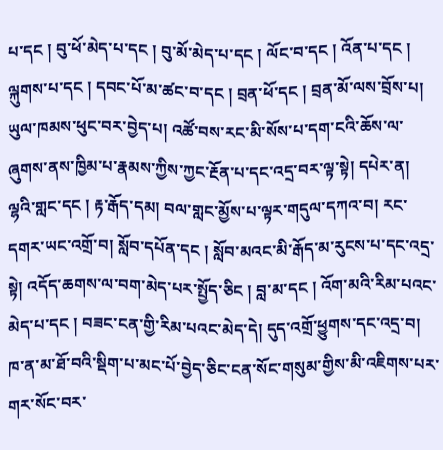པ་དང ། བུ་ཕོ་མེད་པ་དང ། བུ་མོ་མེད་པ་དང ། ལོང་བ་དང ། འོན་པ་དང ། ལྐུགས་པ་དང ། དབང་པོ་མ་ཚང་བ་དང ། བྲན་ཕོ་དང ། བྲན་མོ་ལས་བྲོས་པ། ཡུལ་ཁམས་ཕུང་བར་བྱེད་པ། འཚོ་བས་རང་མི་སོས་པ་དག་ངའི་ཆོས་ལ་ཞུགས་ནས་ཁྱིམ་པ་རྣམས་ཀྱིས་ཀྱང་རྔོན་པ་དང་འདྲ་བར་ལྟ་སྟེ། དཔེར་ན། ལྷའི་གླང་དང ། རྟ་རྒོད་དམ། བལ་གླང་མྱོས་པ་ལྟར་གདུལ་དཀའ་བ། རང་དགར་ཡང་འགྲོ་བ། སློབ་དཔོན་དང ། སློབ་མའང་མི་རྒོད་མ་རུངས་པ་དང་འདྲ་སྟེ། འདོད་ཆགས་ལ་བག་མེད་པར་སྤྱོད་ཅིང ། བླ་མ་དང ། འོག་མའི་རིམ་པའང་མེད་པ་དང ། བཟང་ངན་གྱི་རིམ་པའང་མེད་དེ། དུད་འགྲོ་ཕྱུགས་དང་འདྲ་བ། ཁ་ན་མ་ཐོ་བའི་སྡིག་པ་མང་པོ་བྱེད་ཅིང་ངན་སོང་གསུམ་གྱིས་མི་འཇིགས་པར་གར་སོང་བར་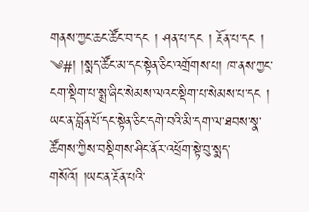གནས་ཀྱང་ཆང་ཚོང་བ་དང ། ཤན་པ་དང ། རྔོན་པ་དང །
༄#། །སྨད་ཚོང་མ་དང་སྟེན་ཅིང་འགྲོགས་པ། ཁ་ནས་ཀྱང་ངག་སྡིག་པ་སྨྲ་ཞིང་སེམས་ལའང་སྡིག་པ་སེམས་པ་དང ། ཡང་ན་བློན་པོ་དང་སྟེན་ཅིང་དགེ་བའི་མི་དག་ལ་ཐབས་སྣ་ཚོགས་ཀྱིས་བསྡིགས་ཤིང་ནོར་འཕྲོག་སྟེ་བུ་སྨད་གསོའོ། །ཡང་ན་རྔོན་པའི་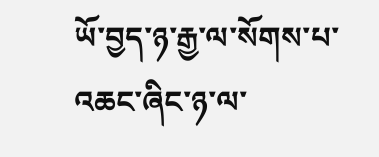ཡོ་བྱད་ཉ་རྒྱ་ལ་སོགས་པ་འཆང་ཞིང་ཉ་ལ་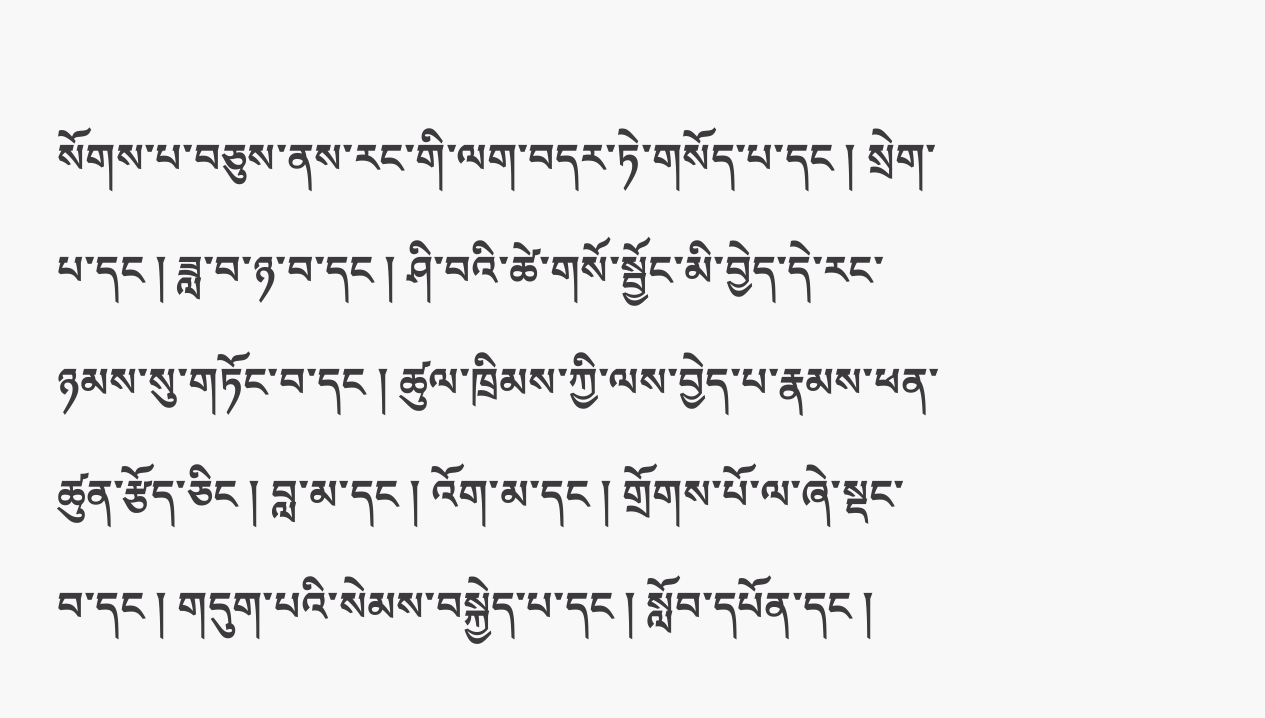སོགས་པ་བཅུས་ནས་རང་གི་ལག་བདར་ཏེ་གསོད་པ་དང ། སྲེག་པ་དང ། ཟླ་བ་ཉ་བ་དང ། ཤི་བའི་ཚེ་གསོ་སྦྱོང་མི་བྱེད་དེ་རང་ཉམས་སུ་གཏོང་བ་དང ། ཚུལ་ཁྲིམས་ཀྱི་ལས་བྱེད་པ་རྣམས་ཕན་ཚུན་རྩོད་ཅིང ། བླ་མ་དང ། འོག་མ་དང ། གྲོགས་པོ་ལ་ཞེ་སྡང་བ་དང ། གདུག་པའི་སེམས་བསྐྱེད་པ་དང ། སློབ་དཔོན་དང །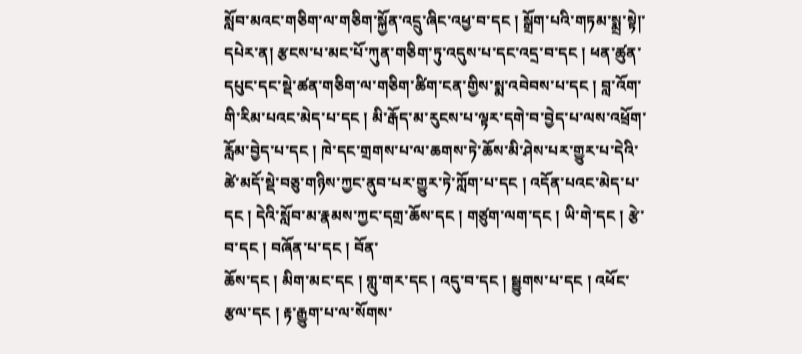སློབ་མའང་གཅིག་ལ་གཅིག་སྐྱོན་འདྲུ་ཞིང་འཕྱ་བ་དང ། སྒྲོག་པའི་གཏམ་སྨྲ་སྟེ།་དཔེར་ན། རྩངས་པ་མང་པོ་ཀུན་གཅིག་ཏུ་འདུས་པ་དང་འདྲ་བ་དང ། ཕན་ཚུན་དཔུང་དང་སྡེ་ཚན་གཅིག་ལ་གཅིག་ཚིག་ངན་གྱིས་སྨ་འབེབས་པ་དང ། བླ་འོག་གི་རིམ་པའང་མེད་པ་དང ། མི་རྒོད་མ་རུངས་པ་ལྟར་དགེ་བ་བྱེད་པ་ལས་འཕྲོག་རློམ་བྱེད་པ་དང ། ཁེ་དང་གྲགས་པ་ལ་ཆགས་ཏེ་ཆོས་མི་ཤེས་པར་གྱུར་པ་དེའི་ཚེ་མདོ་སྡེ་བཅུ་གཉིས་ཀྱང་ནུབ་པར་གྱུར་ཏེ་ཀློག་པ་དང ། འདོན་པའང་མེད་པ་དང ། དེའི་སློབ་མ་རྣམས་ཀྱང་དགྲ་ཆོས་དང ། གཙུག་ལག་དང ། ཡི་གེ་དང ། རྩེ་བ་དང ། བཞོན་པ་དང ། བོན་
ཆོས་དང ། མིག་མང་དང ། གླུ་གར་དང ། འདུ་བ་དང ། སྦྱུགས་པ་དང ། འཕོང་རྩལ་དང ། རྟ་རྒྱུག་པ་ལ་སོགས་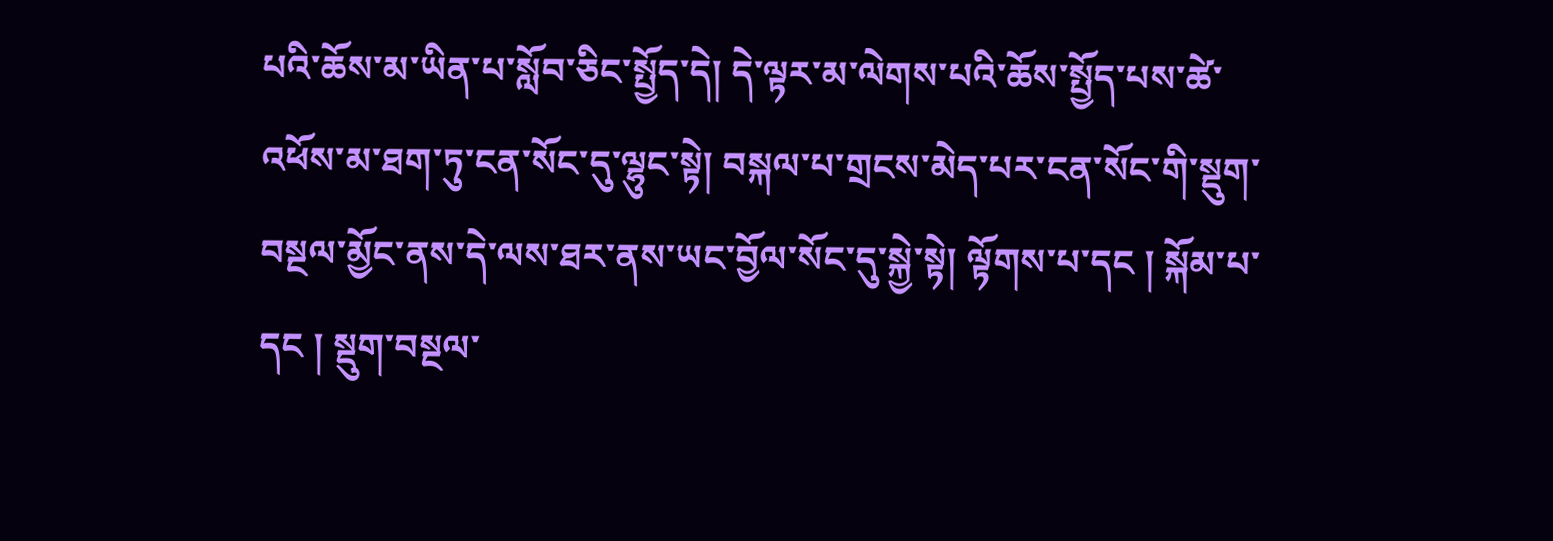པའི་ཆོས་མ་ཡིན་པ་སློབ་ཅིང་སྤྱོད་དེ། དེ་ལྟར་མ་ལེགས་པའི་ཆོས་སྤྱོད་པས་ཚེ་འཕོས་མ་ཐག་ཏུ་ངན་སོང་དུ་ལྷུང་སྟེ། བསྐལ་པ་གྲངས་མེད་པར་ངན་སོང་གི་སྡུག་བསྔལ་མྱོང་ནས་དེ་ལས་ཐར་ནས་ཡང་བྱོལ་སོང་དུ་སྐྱེ་སྟེ། ལྟོགས་པ་དང ། སྐོམ་པ་དང ། སྡུག་བསྔལ་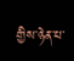གྱིས་ཉེན་པ་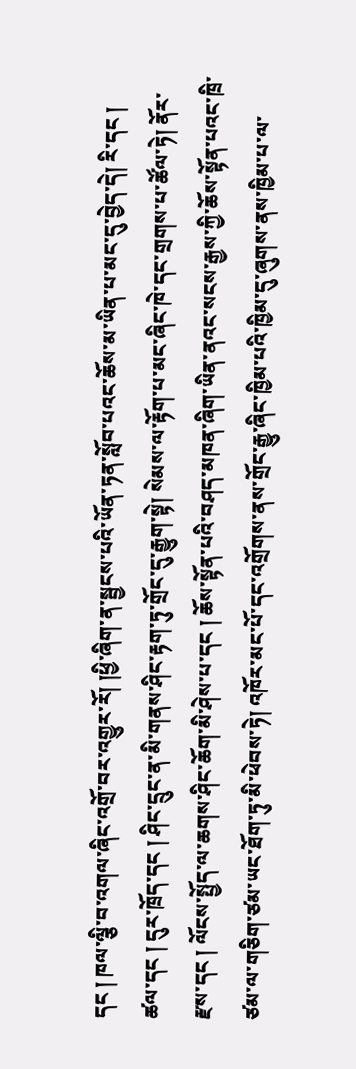དང ། ཁལ་ལྕི་བ་འགལ་ཞིང་འགྲོ་བར་འགྱུར་རོ། །ཕྱི་ཞིག་ན་སྦྱངས་པའི་ཡོན་ཏན་སློབ་པའང་ཆོས་མ་ཡིན་པ་མང་དུ་བྱེད་དེ། རི་དང ། ཚལ་དང ། དུར་ཁྲོད་དང ། ཤིང་དྲུང་ན་མི་གནས་ཤིང་རྟག་ཏུ་གྲོང་དུ་རྒྱུག་སྟེ། སེམས་ལ་རྟོག་པ་མང་ཞིང་ཁེ་དང་གྲགས་པ་ཚོལ་ཏེ། ནོར་རྫས་དང ། ལོངས་སྤྱོད་ལ་ཆགས་ཤིང་ཆོག་མི་ཤེས་པ་དང ། ཆོས་སྟོན་པའི་བཤད་མཁན་ཞིག་ཡིན་ནའང་སངས་རྒྱས་ཀྱི་ཆོས་སྟོན་པའང་ཁྲི་ཙམ་ལ་གཅིག་ཙམ་ཡང་ཐོག་ཏུ་མི་ཕེབས་ཏེ། འཁོར་མང་པོ་དང་འགྲོགས་ནས་གྲོང་རྒྱུ་ཞིང་ཁྱིམ་པའི་ཁྱིམ་དུ་ཞུགས་ནས་ཁྱིམ་པ་ལ་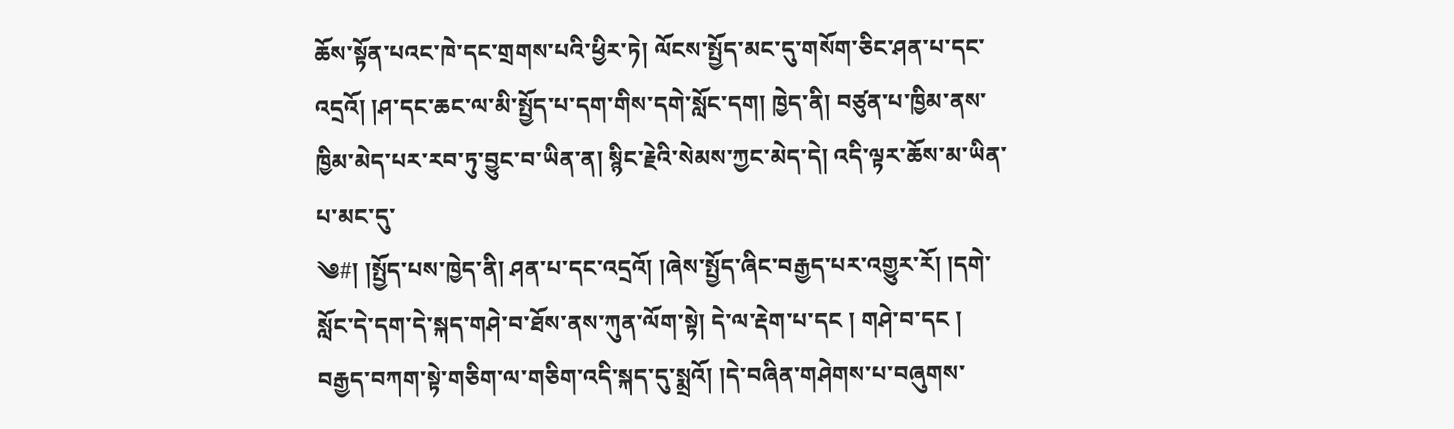ཆོས་སྟོན་པའང་ཁེ་དང་གྲགས་པའི་ཕྱིར་ཏེ། ལོངས་སྤྱོད་མང་དུ་གསོག་ཅིང་ཤན་པ་དང་འདྲའོ། །ཤ་དང་ཆང་ལ་མི་སྤྱོད་པ་དག་གིས་དགེ་སློང་དག། ཁྱེད་ནི། བཙུན་པ་ཁྱིམ་ནས་ཁྱིམ་མེད་པར་རབ་ཏུ་བྱུང་བ་ཡིན་ན། སྙིང་རྗེའི་སེམས་ཀྱང་མེད་དེ། འདི་ལྟར་ཆོས་མ་ཡིན་པ་མང་དུ་
༄#། །སྤྱོད་པས་ཁྱེད་ནི། ཤན་པ་དང་འདྲའོ། །ཞེས་སྤྱོད་ཞིང་བརྒྱད་པར་འགྱུར་རོ། །དགེ་སློང་དེ་དག་དེ་སྐད་གཤེ་བ་ཐོས་ནས་ཀུན་ལོག་སྟེ། དེ་ལ་རྡེག་པ་དང ། གཤེ་བ་དང ། བརྒྱད་བཀག་སྟེ་གཅིག་ལ་གཅིག་འདི་སྐད་དུ་སྨྲའོ། །དེ་བཞིན་གཤེགས་པ་བཞུགས་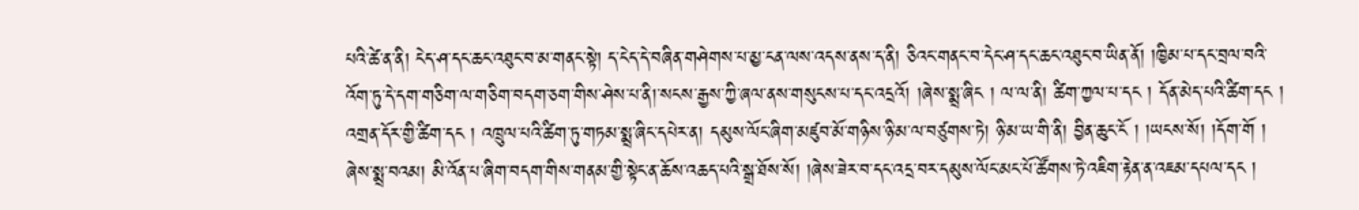པའི་ཚེ་ན་ནི། ངེད་ཤ་དང་ཆང་འཐུང་བ་མ་གནང་སྟེ། ད་ངེད་དེ་བཞིན་གཤེགས་པ་མྱ་ངན་ལས་འདས་ནས་ད་ནི། ཅིའང་གནང་བ་དེང་ཤ་དང་ཆང་འཐུང་བ་ཡིན་ནོ། །ཁྱིམ་པ་དང་བྲལ་བའི་འོག་ཏུ་དེ་དག་གཅིག་ལ་གཅིག་བདག་ཅག་གིས་ཤེས་པ་ནི།་སངས་རྒྱས་ཀྱི་ཞལ་ནས་གསུངས་པ་དང་འདྲའོ། །ཞེས་སྨྲ་ཞིང ། ལ་ལ་ནི། ཚིག་ཀྱལ་པ་དང ། དོན་མེད་པའི་ཚིག་དང ། འགྲན་དོར་གྱི་ཚིག་དང ། འཁྲུལ་པའི་ཚིག་ཏུ་གཏམ་སྨྲ་ཞིང་དཔེར་ན། དམུས་ལོང་ཞིག་མཛུབ་མོ་གཉིས་ཉི་མ་ལ་བཙུགས་ཏེ། ཉི་མ་ཡ་གི་ནི། བྱིན་ཆུང་ངོ ། །ཡངས་སོ། །དོག་གོ ། ཞེས་སྨྲ་བའམ། མི་འོན་པ་ཞིག་བདག་གིས་གནམ་གྱི་སྟེང་ན་ཆོས་འཆད་པའི་སྒྲ་ཐོས་སོ། །ཞེས་ཟེར་བ་དང་འདྲ་བར་དམུས་ལོང་མང་པོ་ཚོགས་ཏེ་འཇིག་རྟེན་ན་འཇམ་དཔལ་དང །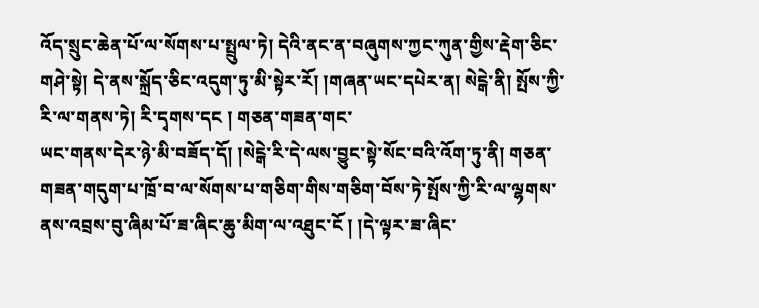འོད་སྲུང་ཆེན་པོ་ལ་སོགས་པ་སྤྲུལ་ཏེ། དེའི་ནང་ན་བཞུགས་ཀྱང་ཀུན་གྱིས་རྡེག་ཅིང་གཤེ་སྟེ། དེ་ནས་སྐྲོད་ཅིང་འདུག་ཏུ་མི་སྟེར་རོ། །གཞན་ཡང་དཔེར་ན། སེངྒེ་ནི། སྤོས་ཀྱི་རི་ལ་གནས་ཏེ། རི་དྭགས་དང ། གཅན་གཟན་གང་
ཡང་གནས་དེར་ཉེ་མི་བཟོད་དོ། །སེངྒེ་རི་དེ་ལས་བྱུང་སྟེ་སོང་བའི་འོག་ཏུ་ནི། གཅན་གཟན་གདུག་པ་ཁྲོ་བ་ལ་སོགས་པ་གཅིག་གིས་གཅིག་བོས་ཏེ་སྤོས་ཀྱི་རི་ལ་ལྷགས་ནས་འབྲས་བུ་ཞིམ་པོ་ཟ་ཞིང་ཆུ་མིག་ལ་འཐུང་ངོ ། །དེ་ལྟར་ཟ་ཞིང་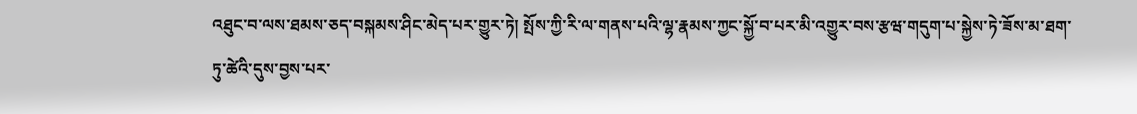འཐུང་བ་ལས་ཐམས་ཅད་བསྐམས་ཤིང་མེད་པར་གྱུར་ཏེ། སྤོས་ཀྱི་རི་ལ་གནས་པའི་ལྷ་རྣམས་ཀྱང་སྐྱོ་བ་པར་མི་འགྱུར་བས་རྩཝ་གདུག་པ་སྐྱེས་ཏེ་ཟོས་མ་ཐག་ཏུ་ཚེའི་དུས་བྱས་པར་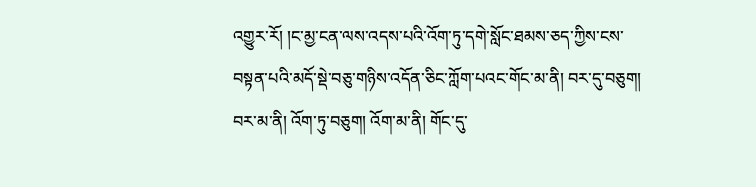འགྱུར་རོ། །ང་མྱ་ངན་ལས་འདས་པའི་འོག་ཏུ་དགེ་སློང་ཐམས་ཅད་ཀྱིས་ངས་བསྟན་པའི་མདོ་སྡེ་བཅུ་གཉིས་འདོན་ཅིང་ཀློག་པའང་གོང་མ་ནི། བར་དུ་བཅུག། བར་མ་ནི། འོག་ཏུ་བཅུག། འོག་མ་ནི། གོང་དུ་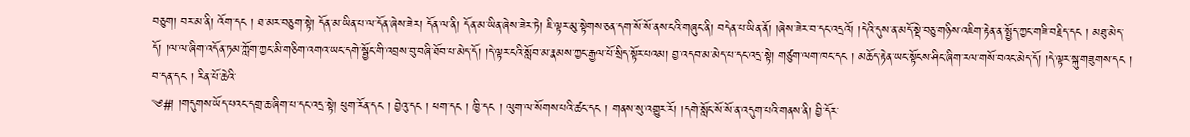བཅུག། བར་མ་ནི། འོག་དང ། ཐ་མར་བཅུག་སྟེ། དོན་མ་ཡིན་པ་ལ་དོན་ཞེས་ཟེར། དོན་ལ་ནི། དོན་མ་ཡིན་ཞེས་ཟེར་ཏེ། ཇི་ལྟར་མུ་སྟེགས་ཅན་དག་སོ་སོ་ནས་ངའི་གཞུང་ནི། བདེན་པ་ཡིན་ནོ། །ཞེས་ཟེར་བ་དང་འདྲའོ། །དེའི་དུས་ན་མདོ་སྡེ་བཅུ་གཉིས་འཇིག་རྟེན་ན་སྤྱོད་ཀྱང་གཟི་བརྗིད་དང ། མཐུ་མེད་དོ། །ལ་ལ་ཞིག་འདོན་ཏམ་ཀློག་ཀྱང་མི་གཅིག་འགའ་ཡང་དགེ་སྦྱོང་གི་འབྲས་བུ་བཞི་ཐོབ་པ་མེད་དོ། །དེ་ལྟར་ངའི་སློབ་མ་རྣམས་ཀྱང་རྒྱལ་པོ་སྲིད་སྟོར་པའམ། བྱ་འདབ་མ་མེད་པ་དང་འདྲ་སྟེ། གཙུག་ལག་ཁང་དང ། མཆོད་རྟེན་ཡང་སྟོངས་ཤིང་ཞིག་རལ་གསོ་བའང་མེད་དོ། །དེ་ལྟར་སྐུ་གཟུགས་དང ། བ་དན་དང ། རིན་པོ་ཆེའི་
༄#། །གདུགས་ཡོད་པའང་དགྲ་ཆ་ཞིག་པ་དང་འདྲ་སྟེ། ཕུག་རོན་དང ། བྱེའུ་དང ། ཕག་དང ། ཁྱི་དང ། ལུག་ལ་སོགས་པའི་ཚང་དང ། གནས་སུ་འགྱུར་རོ། །དགེ་སློང་སོ་སོ་ན་འདུག་པའི་གནས་ནི། བྱི་དོར་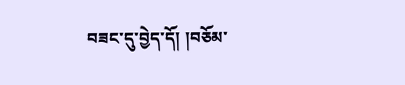བཟང་དུ་བྱེད་དོ། །བཅོམ་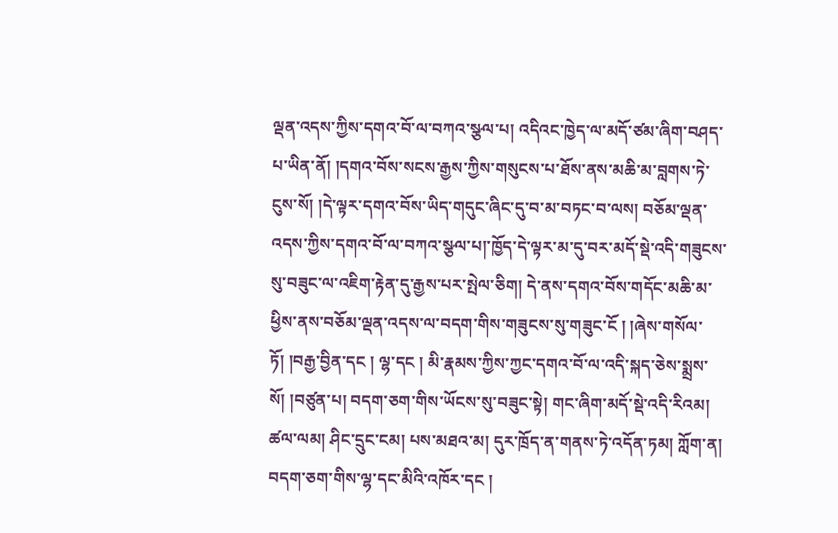ལྡན་འདས་ཀྱིས་དགའ་བོ་ལ་བཀའ་སྩལ་པ། འདིའང་ཁྱེད་ལ་མདོ་ཙམ་ཞིག་བཤད་པ་ཡིན་ནོ། །དགའ་བོས་སངས་རྒྱས་ཀྱིས་གསུངས་པ་ཐོས་ནས་མཆི་མ་བླགས་ཏེ་ངུས་སོ། །དེ་ལྟར་དགའ་བོས་ཡིད་གདུང་ཞིང་དུ་བ་མ་བཏང་བ་ལས། བཅོམ་ལྡན་འདས་ཀྱིས་དགའ་བོ་ལ་བཀའ་སྩལ་པ།་ཁྱོད་དེ་ལྟར་མ་དུ་བར་མདོ་སྡེ་འདི་གཟུངས་སུ་བཟུང་ལ་འཇིག་རྟེན་དུ་རྒྱས་པར་སྤེལ་ཅིག། དེ་ནས་དགའ་བོས་གདོང་མཆི་མ་ཕྱིས་ནས་བཅོམ་ལྡན་འདས་ལ་བདག་གིས་གཟུངས་སུ་གཟུང་ངོ ། །ཞེས་གསོལ་ཏོ། །བརྒྱ་བྱིན་དང ། ལྷ་དང ། མི་རྣམས་ཀྱིས་ཀྱང་དགའ་བོ་ལ་འདི་སྐད་ཅེས་སྨྲས་སོ། །བཙུན་པ། བདག་ཅག་གིས་ཡོངས་སུ་བཟུང་སྟེ། གང་ཞིག་མདོ་སྡེ་འདི་རིའམ། ཚལ་ལམ། ཤིང་དྲུང་ངམ། པས་མཐའ་མ། དུར་ཁྲོད་ན་གནས་ཏེ་འདོན་ཏམ། ཀློག་ན། བདག་ཅག་གིས་ལྷ་དང་མིའི་འཁོར་དང །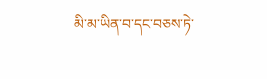མི་མ་ཡིན་བ་དང་བཅས་ཏེ་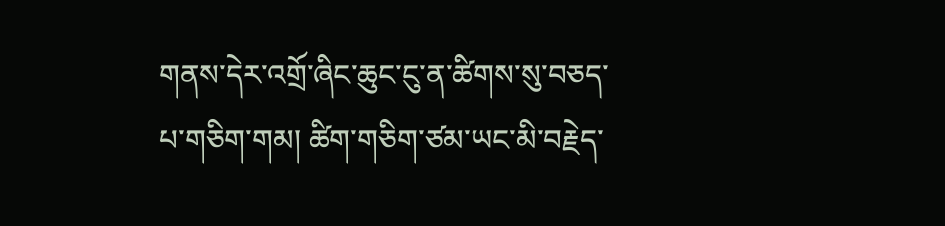གནས་དེར་འགྲོ་ཞིང་ཆུང་ངུ་ན་ཚིགས་སུ་བཅད་པ་གཅིག་གམ། ཚིག་གཅིག་ཙམ་ཡང་མི་བརྗེད་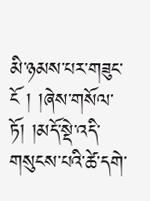མི་ཉམས་པར་གཟུང་ངོ ། །ཞེས་གསོལ་ཏོ། །མདོ་སྡེ་འདི་
གསུངས་པའི་ཚེ་དགེ་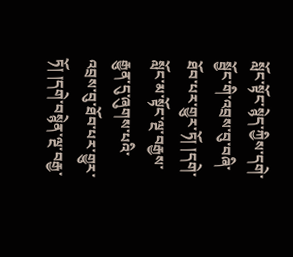སློང་སྟོང་སྙེད་ཀྱིས་དགེ་སྦྱོང་གི་འབྲས་བུ་བཞི་ཐོབ་པར་གྱུར་ཏོ། །དགེ་སློང་མ་སྟོང་ལྔ་བརྒྱས་རྒྱུན་དུ་ཞུགས་པའི་འབྲས་བུ་ཐོབ་པར་གྱུར་ཏོ། །དགེ་བསྙེན་ལྔ་བརྒྱ་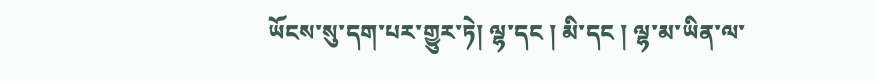ཡོངས་སུ་དག་པར་གྱུར་ཏེ། ལྷ་དང ། མི་དང ། ལྷ་མ་ཡིན་ལ་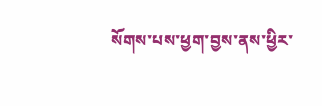སོགས་པས་ཕྱག་བྱས་ནས་ཕྱིར་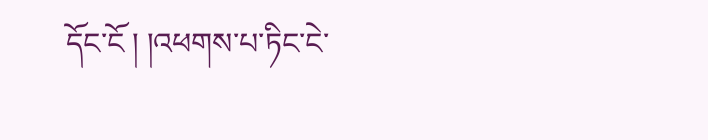དོང་ངོ ། །འཕགས་པ་ཏིང་ངེ་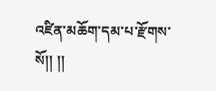འཛིན་མཆོག་དམ་པ་རྫོགས་སོ།། །།